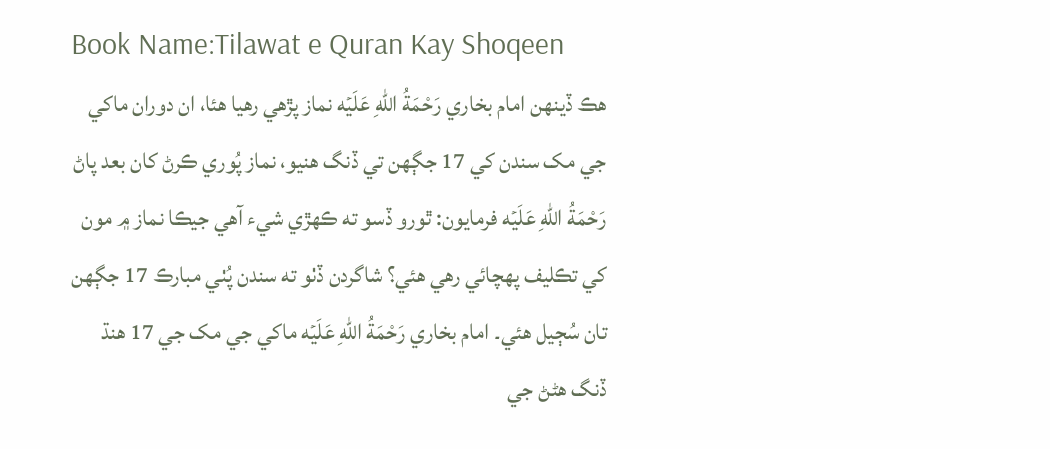Book Name:Tilawat e Quran Kay Shoqeen
هڪ ڏينهن امام بخاري رَحْمَةُ اللهِ عَلَيۡه نماز پڙھي رهيا هئا، ان دوران ماکي جي مک سندن کي 17 جڳهن تي ڏنگ هنيو، نماز پُوري ڪرڻ کان بعد پاڻ رَحْمَةُ اللهِ عَلَيۡه فرمايون: ٿورو ڏسو ته ڪهڙي شيء آهي جيڪا نماز ۾ مون کي تڪليف پهچائي رهي هئي؟ شاگردن ڏٺو ته سندن پُٺي مبارڪ 17 جڳهن تان سُڄيل هئي۔ امام بخاري رَحْمَةُ اللهِ عَلَيۡه ماکي جي مک جي 17 هنڌ ڏنگ هڻڻ جي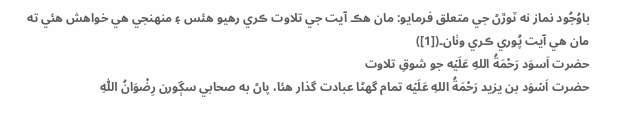باوُجُود نماز نه ٽوڙڻ جي متعلق فرمايو: مان هڪ آيت جي تلاوت ڪري رهيو هئس ۽ منهنجي هي خواهش هئي ته مان هي آيت پُوري ڪري وٺان۔([1])
حضرت اَسوَد رَحْمَةُ اللهِ عَلَيۡه جو شوقِ تلاوت
حضرت اَسۡوَد بن يزيد رَحْمَةُ اللهِ عَلَيۡه تمام گھڻا عبادت گذار هئا، پاڻ به صحابي سڳورن رِضْوَانُ اللّٰهِ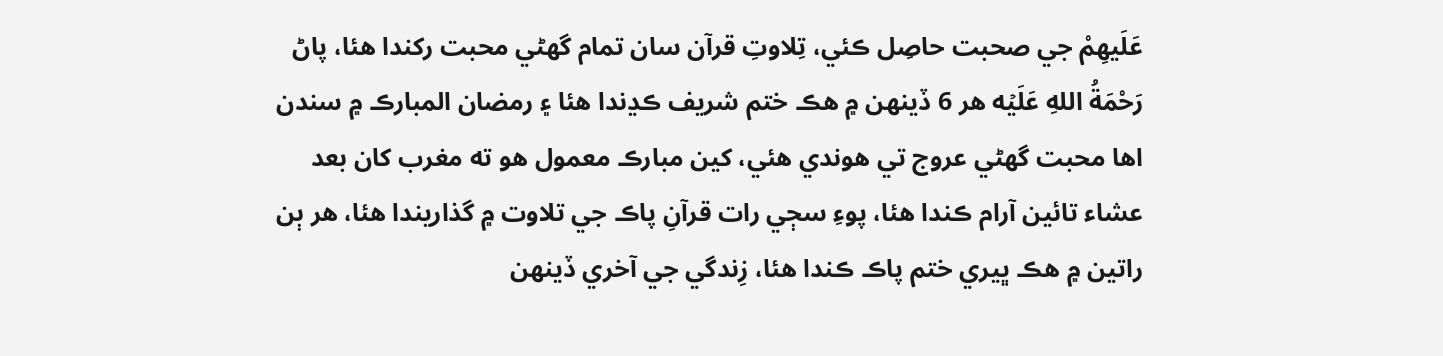عَلَيهِمْ جي صحبت حاصِل ڪئي، تِلاوتِ قرآن سان تمام گهڻي محبت رکندا هئا، پاڻ رَحْمَةُ اللهِ عَلَيۡه هر 6 ڏينهن ۾ هڪ ختم شريف ڪڍندا هئا ۽ رمضان المبارڪ ۾ سندن اها محبت گھڻي عروج تي هوندي هئي، کين مبارڪ معمول هو ته مغرب کان بعد عشاء تائين آرام ڪندا هئا، پوءِ سڄي رات قرآنِ پاڪ جي تلاوت ۾ گذاريندا هئا، هر ٻن راتين ۾ هڪ ڀيري ختم پاڪ ڪندا هئا، زِندگي جي آخري ڏينهن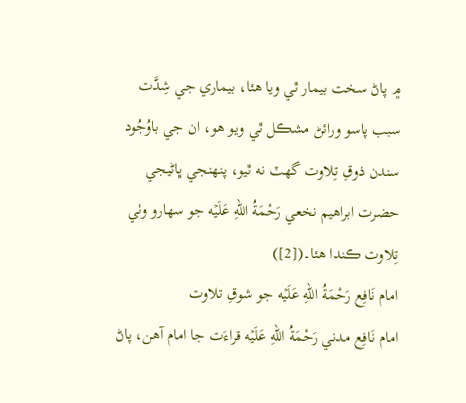۾ پاڻ سخت بيمار ٿي ويا هئا، بيماري جي شِدَّت سبب پاسو ورائڻ مشڪل ٿي ويو هو، ان جي باوُجُود سندن ذوقِ تِلاوت گھٽ نه ٿيو، پنهنجي ڀاڻيجي حضرت ابراهيم نخعي رَحْمَةُ اللهِ عَلَيۡه جو سهارو وٺي تِلاوت ڪندا هئا۔([2])
امام نَافِع رَحْمَةُ اللهِ عَلَيۡه جو شوقِ تلاوت
امام نَافِع مدني رَحْمَةُ اللهِ عَلَيۡه قراءَت جا امام آهن، پاڻ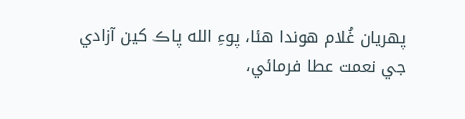پهريان غُلام هوندا هئا، پوءِ الله پاڪ کين آزادي جي نعمت عطا فرمائي،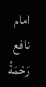امام نافع رَحْمَةُ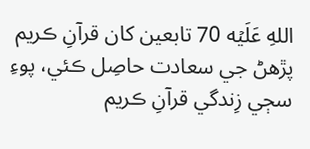اللهِ عَلَيۡه 70 تابعين کان قرآنِ ڪريم پڙهڻ جي سعادت حاصِل ڪئي، پوءِ سڄي زِندگي قرآنِ ڪريم